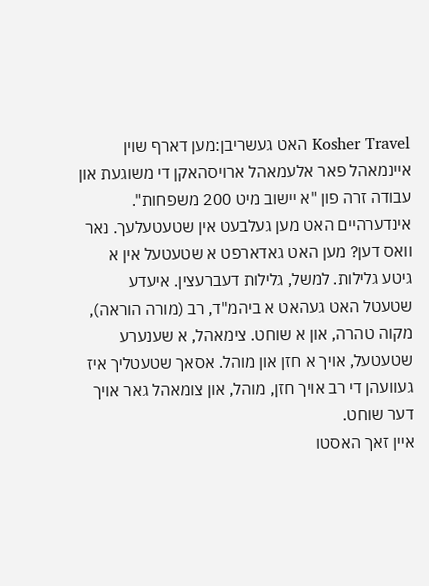Kosher Travel האט געשריבן:מען דארף שוין איינמאהל פאר אלעמאהל ארויסהאקן די משוגעת און עבודה זרה פון "א יישוב מיט 200 משפחות". אינדערהיים האט מען געלבעט אין שטעטעלעך. נאר וואס דען? מען האט גאדארפט א שטעטעל אין א גיטע גלילות. למשל, גלילות דעברעצין. איעדע שטעטל האט געהאט א ביהמ"ד, רב (מורה הוראה), מקוה טהרה, און א שוחט. צימאהל, א שענערע שטעטעל, אויך א חזן און מוהל. אסאך שטעטליך איז געוועהן די רב אויך חזן, מוהל, און צומאהל גאר אויך דער שוחט.
איין זאך האסטו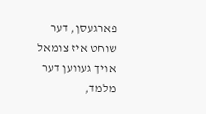פארגעסן, דער שוחט איז צומאל אויך געווען דער מלמד,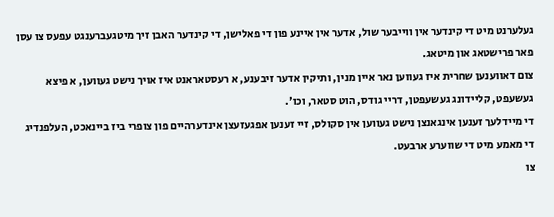געלערנט מיט די קינדער אין ווייבער שול, אדער אין איינע פון די פאלישן, די קינדער האבן זיך מיטגעברענגט עפעס צו עסן פאר פרישטאג און מיטאג.
צום דאווענען שחרית איז געווען נאר איין מנין, ותיקין אדער זיבענע, א רעסטאראנט איז אויך נישט געווען, א פיצא געשעפט, קליידונג געשעפטן, דריי גודס, הוט סטאר, וכו'.
די מיידלעך זענען אינגאנצן נישט געווען אין סקולס, זיי זענען אפגעזעצן אינדערהיים פון צופרי ביז ביינאכט, העלפנדיג די מאמע מיט די שווערע ארבעט.
צו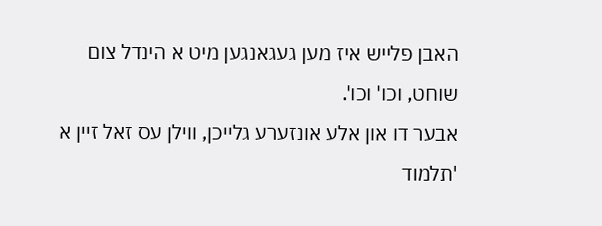האבן פלייש איז מען געגאנגען מיט א הינדל צום שוחט, וכו' וכו'.
אבער דו און אלע אונזערע גלייכן, ווילן עס זאל זיין א 'תלמוד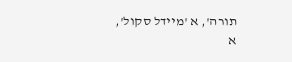תורה', א 'מיידל סקול', א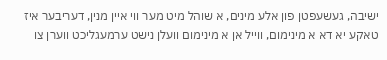ישיבה, געשעפטן פון אלע מינים, א שוהל מיט מער ווי איין מנין, דעריבער איז טאקע יא דא א מינימום, ווייל אן א מינימום וועלן נישט ערמעגליכט ווערן צו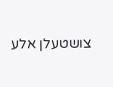צושטעלן אלע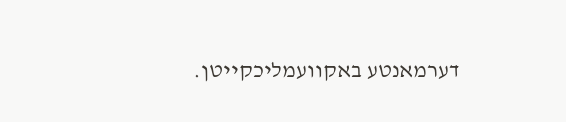דערמאנטע באקוועמליכקייטן.